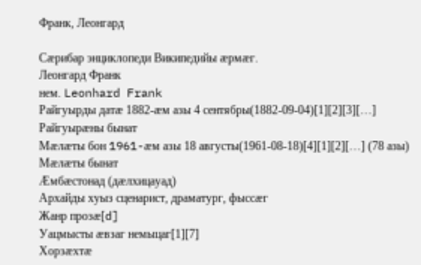Франк, Леонгард

Сæрибар энциклопеди Википедийы æрмæг.
Леонгард Франк
нем. Leonhard Frank
Райгуырды датæ 1882-æм азы 4 сентябры(1882-09-04)[1][2][3][…]
Райгуырæны бынат
Мæлæты бон 1961-æм азы 18 августы(1961-08-18)[4][1][2][…] (78 азы)
Мæлæты бынат
Æмбæстонад (дæлхицауад)
Архайды хуыз сценарист, драматург, фыссæг
Жанр прозæ[d]
Уацмысты æвзаг немыцаг[1][7]
Хорзæхтæ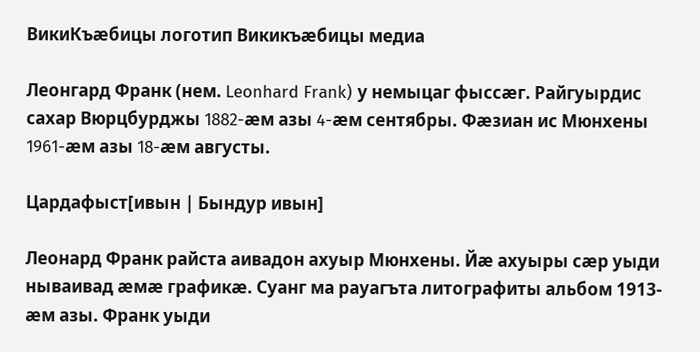ВикиКъæбицы логотип Викикъæбицы медиа

Леонгард Франк (нем. Leonhard Frank) у немыцаг фыссæг. Райгуырдис сахар Вюрцбурджы 1882-æм азы 4-æм сентябры. Фæзиан ис Мюнхены 1961-æм азы 18-æм августы.

Цардафыст[ивын | Бындур ивын]

Леонард Франк райста аивадон ахуыр Мюнхены. Йæ ахуыры сæр уыди нываивад æмæ графикæ. Суанг ма рауагъта литографиты альбом 1913-æм азы. Франк уыди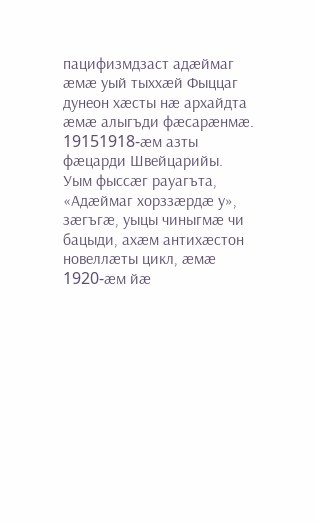пацифизмдзаст адæймаг æмæ уый тыххæй Фыццаг дунеон хæсты нæ архайдта æмæ алыгъди фæсарæнмæ. 19151918-æм азты фæцарди Швейцарийы. Уым фыссæг рауагъта, «Адæймаг хорззæрдæ у», зæгъгæ, уыцы чиныгмæ чи бацыди, ахæм антихæстон новеллæты цикл, æмæ 1920-æм йæ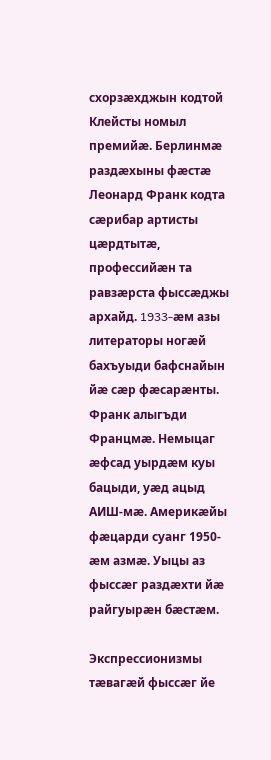схорзæхджын кодтой Клейсты номыл премийæ. Берлинмæ раздæхыны фæстæ Леонард Франк кодта сæрибар артисты цæрдтытæ, профессийæн та равзæрста фыссæджы архайд. 1933-æм азы литераторы ногæй бахъуыди бафснайын йæ сæр фæсарæнты. Франк алыгъди Францмæ. Немыцаг æфсад уырдæм куы бацыди, уæд ацыд АИШ-мæ. Америкæйы фæцарди суанг 1950-æм азмæ. Уыцы аз фыссæг раздæхти йæ райгуырæн бæстæм.

Экспрессионизмы тæвагæй фыссæг йе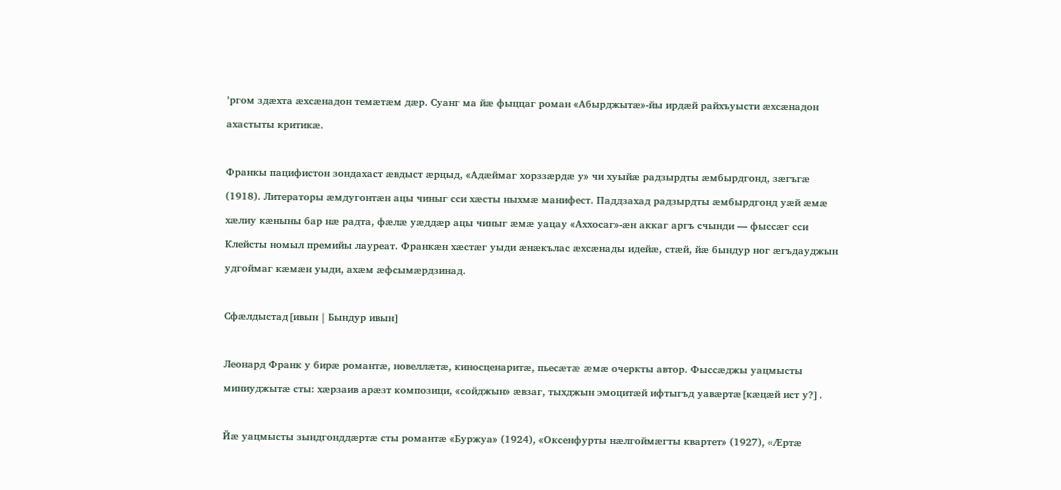’ргом здæхта æхсæнадон темæтæм дæр. Суанг ма йæ фыццаг роман «Абырджытæ»-йы ирдæй райхъуысти æхсæнадон ахастыты критикæ.

Франкы пацифистон зондахаст æвдыст æрцыд, «Адæймаг хорззæрдæ у» чи хуыйæ радзырдты æмбырдгонд, зæгъгæ (1918). Литераторы æмдугонтæн ацы чиныг сси хæсты ныхмæ манифест. Паддзахад радзырдты æмбырдгонд уæй æмæ хæлиу кæныны бар нæ радта, фæлæ уæддæр ацы чиныг æмæ уацау «Аххосаг»-æн аккаг аргъ счынди — фыссæг сси Клейсты номыл премийы лауреат. Франкæн хæстæг уыди æнæкълас æхсæнады идейæ, стæй, йæ бындур ног æгъдауджын удгоймаг кæмæн уыди, ахæм æфсымæрдзинад.

Сфæлдыстад[ивын | Бындур ивын]

Леонард Франк у бирæ романтæ, новеллæтæ, киносценаритæ, пьесæтæ æмæ очеркты автор. Фыссæджы уацмысты миниуджытæ сты: хæрзаив арæзт композици, «сойджын» æвзаг, тыхджын эмоцитæй ифтыгъд уавæртæ[кæцæй ист у?].

Йæ уацмысты зындгонддæртæ сты романтæ «Буржуа» (1924), «Оксенфурты нæлгоймæгты квартет» (1927), «Æртæ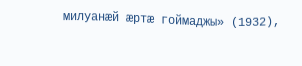милуанæй æртæ гоймаджы» (1932),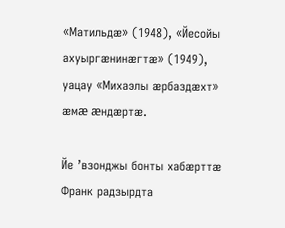«Матильдæ» (1948), «Йесойы ахуыргæнинæгтæ» (1949), уацау «Михаэлы æрбаздæхт» æмæ æндæртæ.

Йе ’взонджы бонты хабæрттæ Франк радзырдта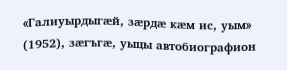«Галиуырдыгæй, зæрдæ кæм ис, уым» (1952), зæгъгæ, уыцы автобиографион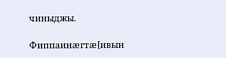чиныджы.

Фиппаинæгтæ[ивын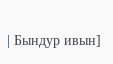| Бындур ивын]